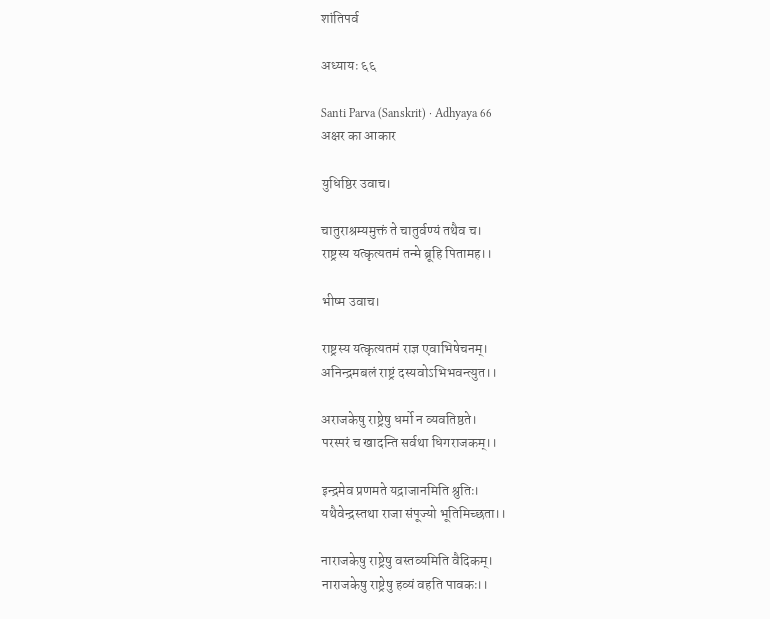शांतिपर्व

अध्यायः ६६

Santi Parva (Sanskrit) · Adhyaya 66
अक्षर का आकार

युधिष्ठिर उवाच।

चातुराश्रम्यमुक्तं ते चातुर्वण्यं तथैव च।
राष्ट्रस्य यत्कृत्यतमं तन्मे ब्रूहि पितामह।।

भीष्म उवाच।

राष्ट्रस्य यत्कृत्यतमं राज्ञ एवाभिषेचनम्।
अनिन्द्रमबलं राष्ट्रं दस्यवोऽभिभवन्त्युत।।

अराजकेषु राष्ट्रेषु धर्मो न व्यवतिष्ठते।
परस्परं च खादन्ति सर्वथा धिगराजकम्।।

इन्द्रमेव प्रणमते यद्राजानमिति श्रुतिः।
यथैवेन्द्रस्तथा राजा संपूज्यो भूतिमिच्छता।।

नाराजकेषु राष्ट्रेषु वस्तव्यमिति वैदिकम्।
नाराजकेषु राष्ट्रेषु हव्यं वहति पावकः।।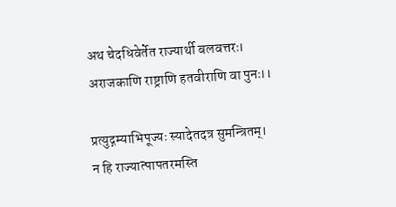अथ चेदधिवेर्तेत राज्यार्थी बलवत्तरः।
अराजकाणि राष्ट्राणि हतवीराणि वा पुनः।।

प्रत्युद्गम्याभिपूज्यः स्यादेतदत्र सुमन्त्रितम्।
न हि राज्यात्पापतरमस्ति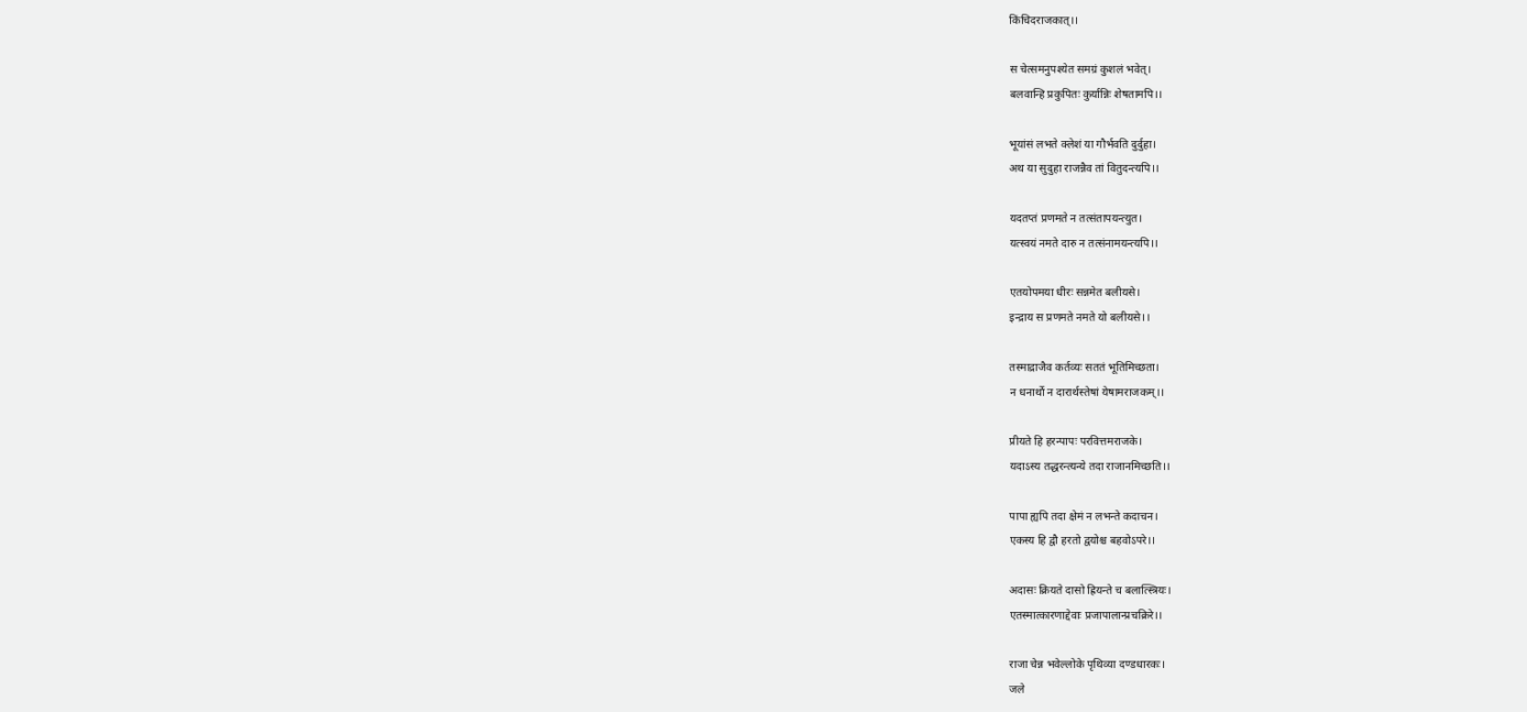किंचिदराजकात्।।

स चेत्समनुपश्येत समग्रं कुशलं भवेत्।
बलवान्हि प्रकुपितः कुर्यान्निः शेषतामपि।।

भूयांसं लभते क्लेशं या गौर्भवति दुर्दुहा।
अथ या सुदुहा राजन्नैव तां वितुदन्त्यपि।।

यदतप्तं प्रणमते न तत्संतापयन्त्युत।
यत्स्वयं नमते दारु न तत्संनामयन्त्यपि।।

एतयोपमया धीरः सन्नमेत बलीयसे।
इन्द्राय स प्रणमते नमते यो बलीयसे।।

तस्माद्राजैव कर्तव्यः सततं भूतिमिच्छता।
न धनार्थो न दारार्थस्तेषां येषामराजकम्।।

प्रीयते हि हरन्पापः परवित्तमराजके।
यदाऽस्य तद्धरन्त्यन्ये तदा राजानमिच्छति।।

पापा ह्यपि तदा क्षेमं न लभन्ते कदाचन।
एकस्य हि द्वौ हरतो द्वयोश्च बहवोऽपरे।।

अदासः क्रियते दासो ह्रियन्ते च बलात्स्त्रियः।
एतस्मात्कारणाद्देवाः प्रजापालान्प्रचक्रिरे।।

राजा चेन्न भवेल्लोके पृथिव्या दण्डधारकः।
जले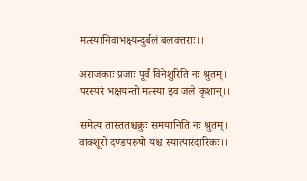मत्स्यानिवाभक्ष्यन्दुर्बलं बलवत्तराः।।

अराजकाः प्रजाः पूर्वं विनेशुरिति नः श्रुतम्।
परस्परं भक्षयन्तो मत्स्या इव जले कृशान्।।

समेत्य तास्ततश्चक्रुः समयानिति नः श्रुतम्।
वाक्शूरो दण्डपरुषो यश्च स्यात्पारदारिकः।।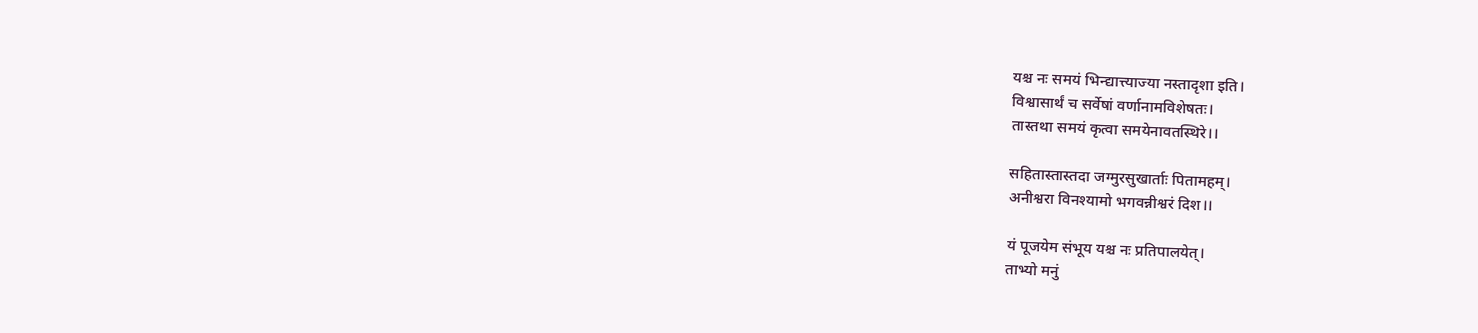यश्च नः समयं भिन्द्यात्त्याज्या नस्तादृशा इति।
विश्वासार्थं च सर्वेषां वर्णानामविशेषतः।
तास्तथा समयं कृत्वा समयेनावतस्थिरे।।

सहितास्तास्तदा जग्मुरसुखार्ताः पितामहम्।
अनीश्वरा विनश्यामो भगवन्नीश्वरं दिश।।

यं पूजयेम संभूय यश्च नः प्रतिपालयेत्।
ताभ्यो मनुं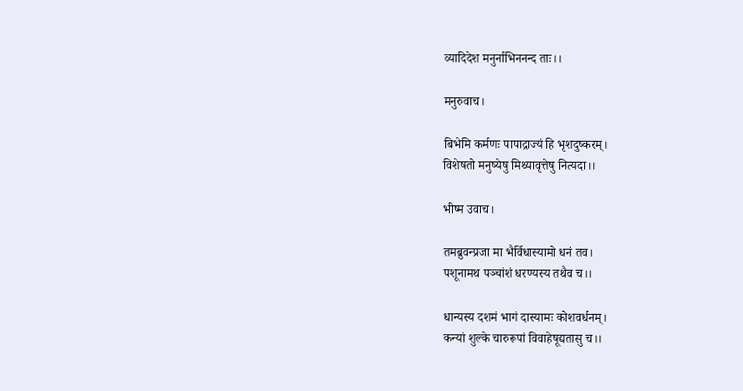व्यादिदेश मनुर्नाभिननन्द ताः।।

मनुरुवाच।

बिभेमि कर्मणः पापाद्राज्यं हि भृशदुष्करम्।
विशेषतो मनुष्येषु मिथ्यावृत्तेषु नित्यदा।।

भीष्म उवाच।

तमब्रुवन्प्रजा मा भैर्विधास्यामो धनं तव।
पशूनामथ पञ्चांशं धरण्यस्य तथैव च।।

धान्यस्य दशमं भागं दास्यामः कोशवर्धनम्।
कन्यां शुल्के चारुरूपां विवाहेषूद्यतासु च।।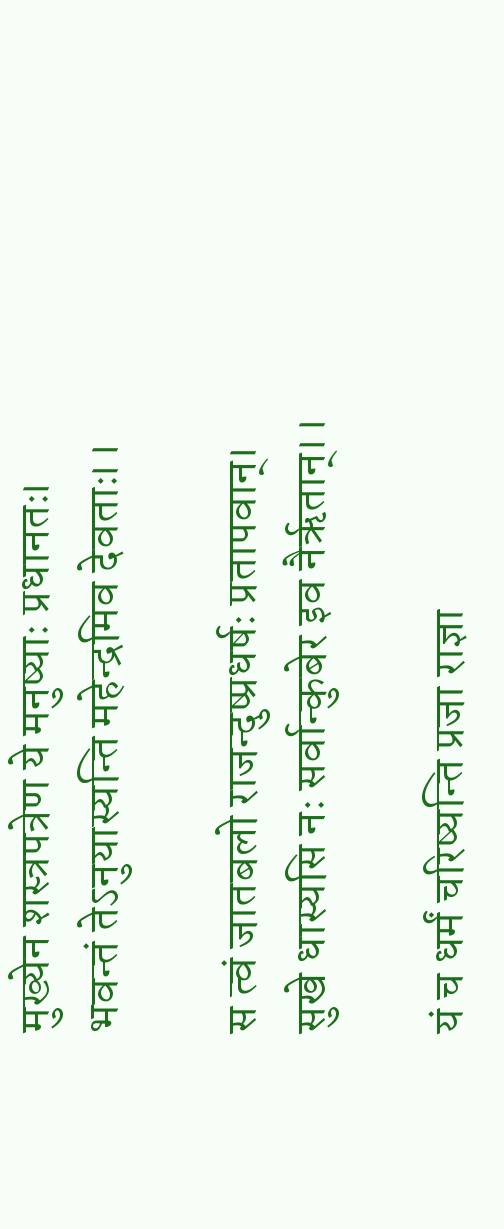मुख्येन शस्त्रपत्रेण ये मनुष्याः प्रधानतः।
भवन्तं तेऽनुयास्यन्ति महेन्द्रमिव देवताः।।

स त्वं जातबलो राजन्दुष्प्रधर्षः प्रतापवान्।
सुखे धास्यसि नः सर्वान्कुबेर इव नैर्ऋतान्।।

यं च धर्मं चरिष्यन्ति प्रजा राज्ञा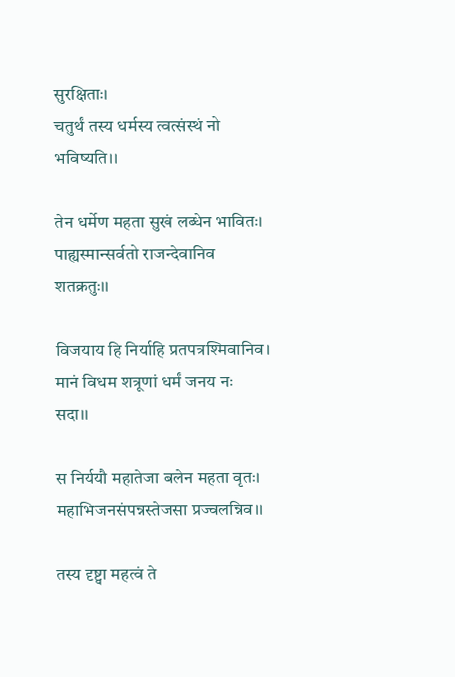सुरक्षिताः।
चतुर्थं तस्य धर्मस्य त्वत्संस्थं नो भविष्यति।।

तेन धर्मेण महता सुखं लब्धेन भावितः।
पाह्यस्मान्सर्वतो राजन्देवानिव शतक्रतुः।।

विजयाय हि निर्याहि प्रतपत्रश्मिवानिव।
मानं विधम शत्रूणां धर्मं जनय नः सदा।।

स निर्ययौ महातेजा बलेन महता वृतः।
महाभिजनसंपन्नस्तेजसा प्रज्वलन्निव।।

तस्य दृष्ट्वा महत्वं ते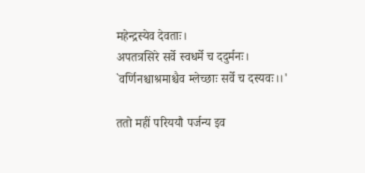महेन्द्रस्येव देवताः।
अपतत्रसिरे सर्वे स्वधर्मे च ददुर्मनः।
`वर्णिनश्चाश्रमाश्चैव म्लेच्छाः सर्वे च दस्यवः।।'

ततो महीं परिययौ पर्जन्य इव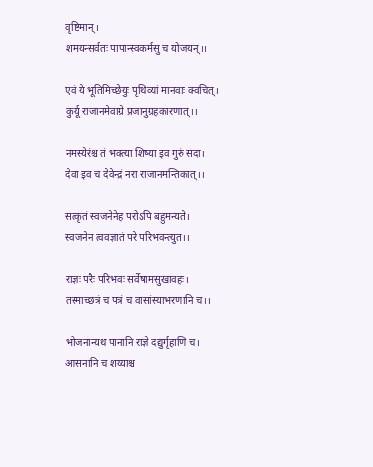वृष्टिमान्।
शमयन्सर्वतः पापान्स्वकर्मसु च योजयन्।।

एवं ये भूतिमिच्छेयुः पृथिव्यां मानवाः क्वचित्।
कुर्यू राजानमेवाग्रे प्रजानुग्रहकारणात्।।

नमस्येरंश्च तं भक्त्या शिष्या इव गुरुं सदा।
देवा इव च देवेन्द्रं नरा राजानमन्तिकात्।।

सत्कृतं स्वजनेनेह परोऽपि बहुमन्यते।
स्वजनेन त्ववज्ञातं परे परिभवन्त्युत।।

राज्ञः परैः परिभवः सर्वेषामसुखावहः।
तस्माच्छत्रं च पत्रं च वासांस्याभरणानि च।।

भोजनान्यथ पानानि राज्ञे दद्युर्गृहाणि च।
आसनानि च शय्याश्च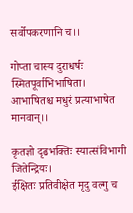सर्वोपकरणानि च।।

गोप्ता चास्य दुराधर्षः स्मितपूर्वाभिभाषिता।
आभाषितश्च मधुरं प्रत्याभाषेत मानवान्।।

कृतज्ञो दृढभक्तिः स्यात्संविभागी जितेन्द्रियः।
ईक्षितः प्रतिवीक्षेत मृदु वल्गु च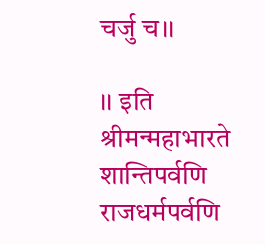चर्जु च।।

।। इति श्रीमन्महाभारते शान्तिपर्वणि
राजधर्मपर्वणि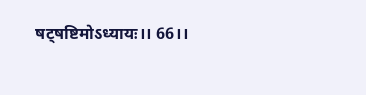षट्‌षष्टिमोऽध्यायः।। 66।।